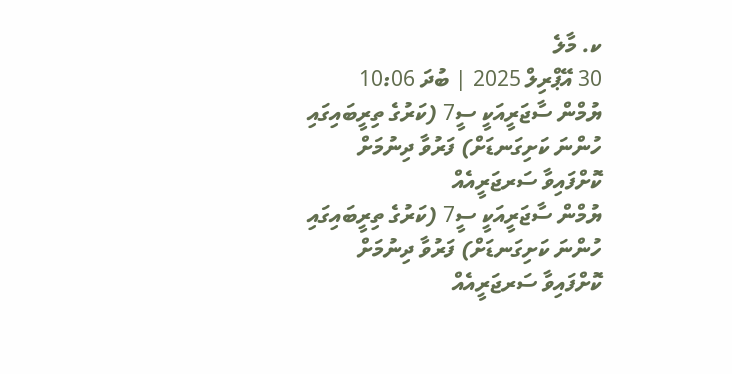ކ. މާލެ
30 އޭޕްރިލް 2025 | ބުދަ 10:06
ޔުމްން ސާޖަރީއަކީ ސީ7 (ކަރުގެ ތިރީބައިގައި ހުންނަ ކަށިގަނޑަށް) ފަރުވާ ދިނުމަށް ކޮށްފައިވާ ސަރޖަރީއެއް
ޔުމްން ސާޖަރީއަކީ ސީ7 (ކަރުގެ ތިރީބައިގައި ހުންނަ ކަށިގަނޑަށް) ފަރުވާ ދިނުމަށް ކޮށްފައިވާ ސަރޖަރީއެއް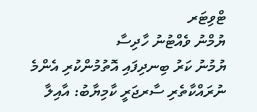ޓްވިޓަރ
ޔުމްނު ވެއްޓުނު ހާދިސާ
ޔުމުނު ކަރު ބިނދިފައި އޮތުމުންކުރި އެންމެ ނުރައްކާތެރި ސާރޖަރީ ކާމިޔާބު: އާއިލާ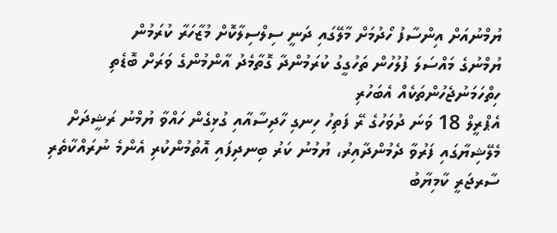ޔުމްނުއަށް އިންސާފު ހޯދުމަށް މާލޭގައި ދަނީ ސިލްސިލާކޮށް މުޒާހަރާ ކުރަމުން
ޔުމްނުގެ މައްސަލަ ފުލުހުން ތަހުގީގު ކުރަމުންދާ ގޮތާމެދު އާންމުންގެ ވަރަށް ބޮޑެތި ހިތްހަމަނުޖެހުންތަކެއް އެބަހުރި
އެޕްރީލް 18 ވަނަ ދުވަހުގެ ރޭ ފަތިހު ހިނގި ހާދިސާއާއި ގުޅިގެން ހައްވާ ޔުމްނު ރަޝީދަށް މެލޭޝިޔާގައި ފަރުވާ ދެމުންދާއިރު، ޔުމުނު ކަރު ބިނދިފައި އޮތުމުންކުރި އެންމެ ނުރައްކާތެރި ސާރޖަރީ ކާމިޔާބު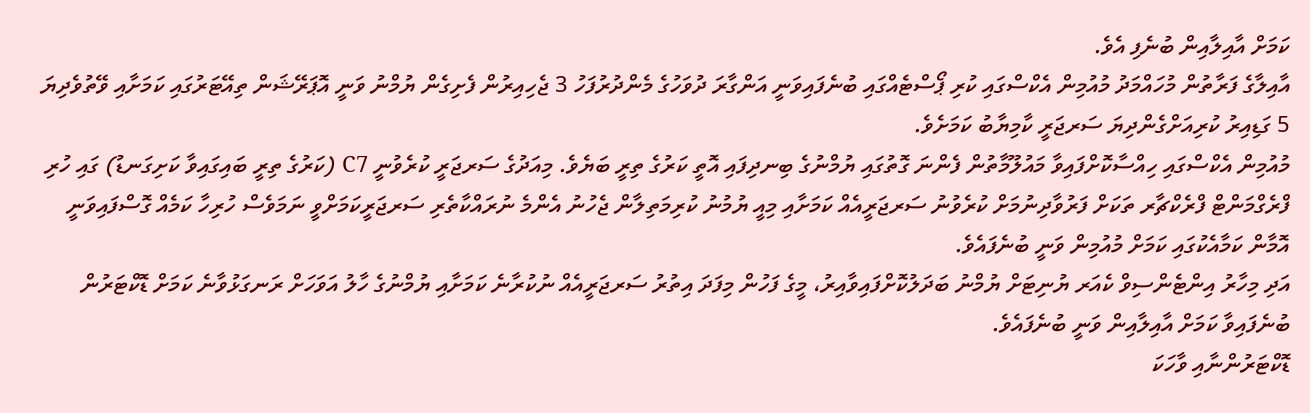ކަމަށް އާއިލާއިން ބުނެފި އެވެ.
އާއިލާގެ ފަރާތުން މުހައްމަދު މުއުމިން އެކްސްގައި ކުރި ޕޯސްޓެއްގައި ބުނެފައިވަނީ އަންގާރަ ދުވަހުގެ މެންދުރުފަހު 3 ޖެހިއިރުން ފެށިގެން ޔުމްނު ވަނީ އޮޕަރޭޝަން ތިއޭޓަރުގައި ކަމަށާއި ވޭތުވެދިޔަ 5 ގަޑިއިރު ކުރިއަށްގެންދިޔަ ސަރޖަރީ ކާމިޔާބު ކަމަށެވެ.
މުއުމިން އެކްސްގައި ހިއްސާކޮށްފައިވާ މައުލޫމާތުން ފެންނަ ގޮތުގައި ޔުމްނުގެ ބިނދިފައި އޮތީ ކަރުގެ ތިރީ ބަޔެވެ. މިއަދުގެ ސަރޖަރީ ކުރެވުނީ C7 (ކަރުގެ ތިރީ ބައިގައިވާ ކަށިގަނޑު) ގައި ހުރި ފްރެގްމަންޓް ފްރެކްޗާރ ތަކަށް ފަރުވާދިނުމަށް ކުރެވުނު ސަރޖަރީއެއް ކަމަށާއި މިއީ ޔުމުނު ކުރިމަތިލާން ޖެހުނު އެންމެ ނުރައްކާތެރި ސަރޖަރީކަމަށްވީ ނަމަވެސް ހުރިހާ ކަމެއް ގޮސްފައިވަނީ އޮމާން ކަމާއެކުގައި ކަމަށް މުއުމިން ވަނީ ބުނެފައެވެ.
އަދި މިހާރު އިންޓެންސިވް ކެއަރ ޔުނިޓަށް ޔުމްނު ބަދަލުކޮށްފައިވާއިރު، މީގެ ފަހުން މިފަދަ އިތުރު ސަރޖަރީއެއް ނުކުރާނެ ކަމަށާއި ޔުމްނުގެ ހާލު އަވަހަށް ރަނގަޅުވާނެ ކަމަށް ޑޮކްޓަރުން ބުނެފައިވާ ކަމަށް އާއިލާއިން ވަނީ ބުނެފައެވެ.
ޑޮކްޓަރުންނާއި ވާހަކަ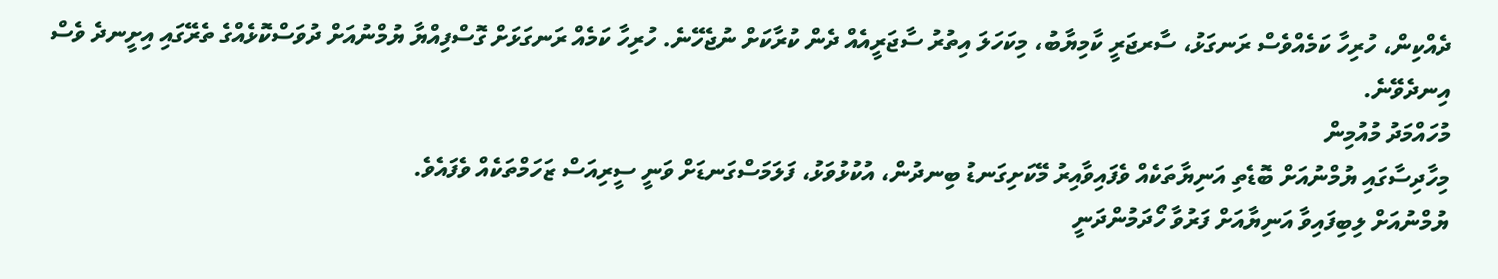ދެއްކިން، ހުރިހާ ކަމެއްވެސް ރަނގަޅު، ސާރޖަރީ ކާމިޔާބު، މިކަހަލަ އިތުރު ސާޖަރީއެއް ދެން ކުރާކަށް ނުޖެހޭނެ. ހުރިހާ ކަމެއް ރަނގަޅަށް ގޮސްފިއްޔާ ޔުމްނުއަށް ދުވަސްކޮޅެއްގެ ތެރޭގައި އިށީނދެ ވެސް އިނދެވޭނެ.
މުހައްމަދު މުއުމިން
މިހާދިސާގައި ޔުމްނުއަށް ބޮޑެތި އަނިޔާތަކެއް ވެފައިވާއިރު މޭކަށިގަނޑު ބިނދުން، އުކުޅުވަޅު، ފަލަމަސްގަނޑަށް ވަނީ ސީރިއަސް ޒަހަމްތަކެއް ވެފައެވެ.
ޔުމްނުއަށް ލިބިފައިވާ އަނިޔާއަށް ފަރުވާ ހޯދަމުންދަނީ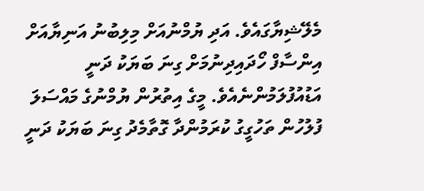މެލޭޝިޔާގައެވެ. އަދި ޔުމްނުއަށް މިލިބުނު އަނިޔާއަށް އިންސާފް ހޯދައިދިނުމަށް ގިނަ ބަޔަކު ދަނީ އަޑުއުފުލަމުންނެއެވެ. މީގެ އިތުރުން ޔުމްނުގެ މައްސަލަ ފުލުހުން ތަހުގީގު ކުރަމުންދާ ގޮތާމެދު ގިނަ ބަޔަކު ދަނީ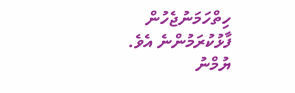ހިތްހަމަނުޖެހުން ފާޅުކުރަމުންނެ އެވެ.
ޔުމްނު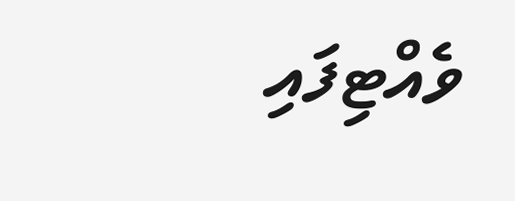ވެއްޓިފައި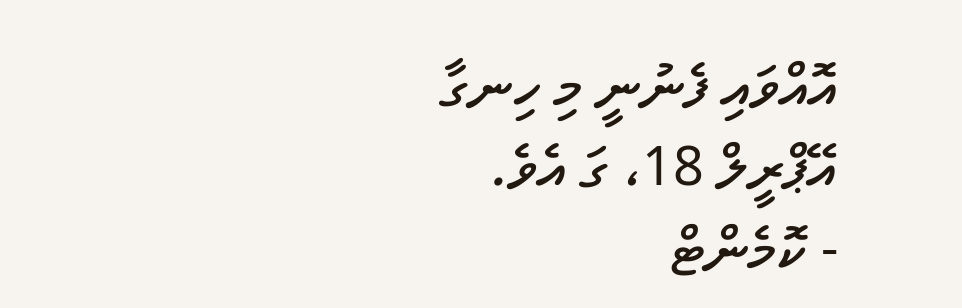އޮއްވައި ފެނުނީ މި ހިނގާ އޭޕްރީލް 18، ގަ އެވެ.
- ކޮމެންޓް